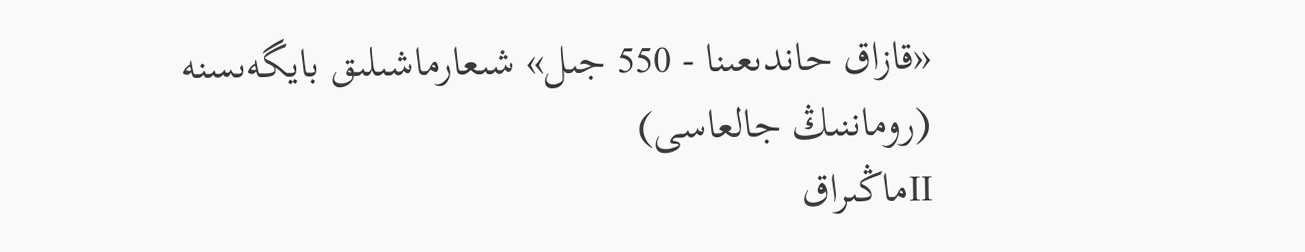«قازاق حاندىعىنا - 550 جىل» شىعارماشىلىق بايگەىسنە
(روماننىڭ جالعاسى)
IIماڭىراق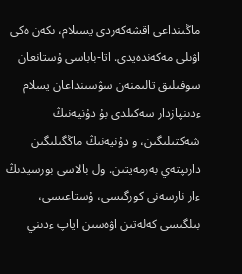ماڭىنداعى اقشەكەردى يسىلام، ىكەن ەكى اۋىلى مەكەندەيدى. اتا-باباسى ۇستانعان سوفىلىق تالىمنەن سۋسىنداعان يسلام ءدىنپازدار سەكىلدى بۇ دۇنيەنىڭ شەكتىلىگىن، و دۇنيەنىڭ ماڭگىلىگىن دارىپتەي بەرمەيتىن. ول بالاسى بورسيدىڭ ءار نارسەنى كورگىسى، ۇستاعىسى، بىلگىسى كەلەتىن اۋەسىن اياپ ءدىني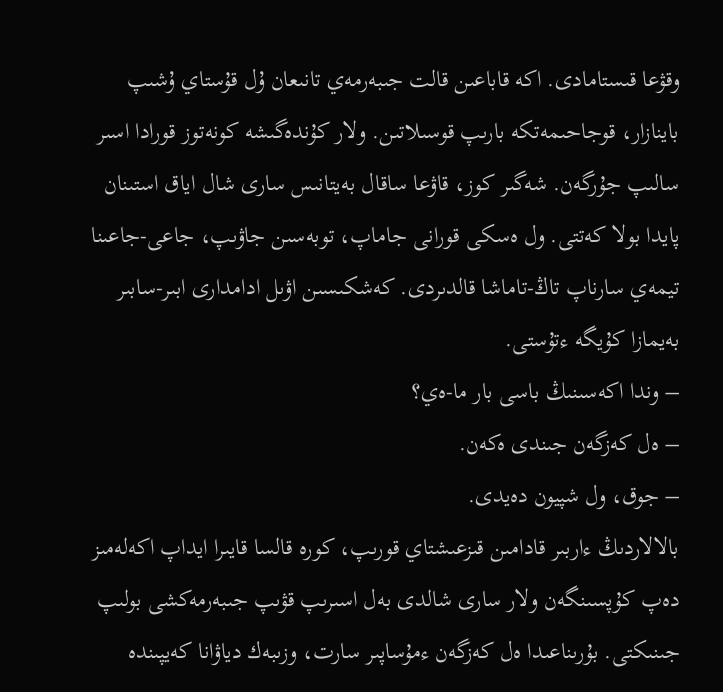وقۋعا قىستامادى. اكە قاباعىن قالت جىبەرمەي تانىعان ۇل قۇستاي ۇشىپ باينازار، قوجاحىمەتكە بارىپ قوسىلاتىن. ولار كۇندەگىشە كونەتوز قورادا اسىر سالىپ جۇرگەن. شەگىر كوز، قاۋعا ساقال بەيتانىس سارى شال اياق استىنان پايدا بولا كەتتى. ول ەسكى قورانى جاماپ، توبەسىن جاۋىپ، جاعى-جاعىنا تيمەي سارناپ تاڭ-تاماشا قالدىردى. كەشكىسىن اۋىل ادامدارى ابىر-سابىر بەيمازا كۇيگە ءتۇستى.
– وندا اكەسىنىڭ باسى بار ما-ەي؟
– ەل كەزگەن جىندى ەكەن.
– جوق، ول شپيون دەيدى.
بالالاردىڭ ءاربىر قادامىن قىزعىشتاي قورىپ، كورە قالسا قايىرا ايداپ اكەلەمىز دەپ كۇپسىنگەن ولار سارى شالدى بەل اسىرىپ قۋىپ جىبەرمەكشى بولىپ جىنىكتى. بۇرىناعىدا ەل كەزگەن ءمۇساپىر سارت، وزىبەك دياۋانا كەيپىندە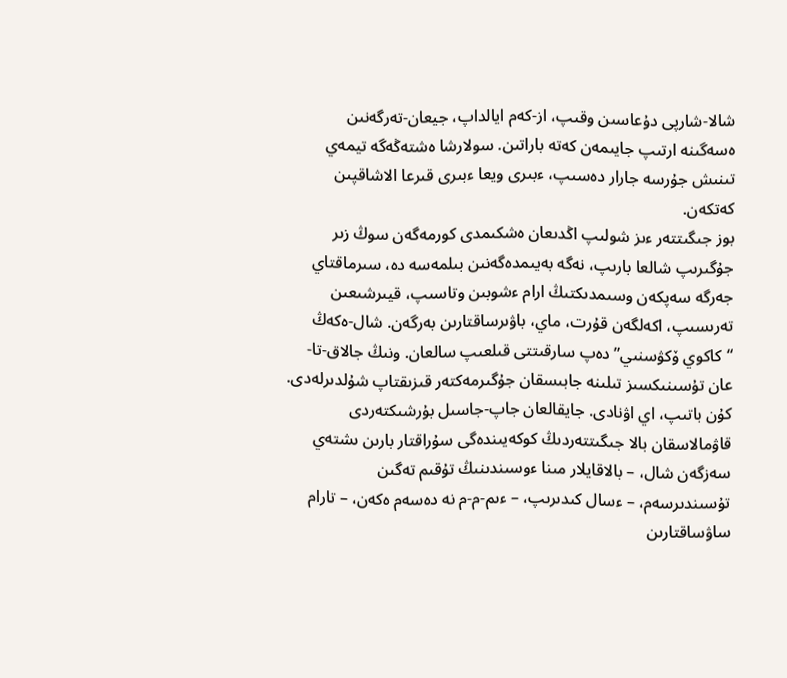شالا-شارپى دۇعاسىن وقىپ، از-كەم ايالداپ، جيعان-تەرگەنىن ەسەگىنە ارتىپ جايىمەن كەتە باراتىن. سولارشا ەشتەڭەگە تيمەي تىنىش جۇرسە جارار دەسىپ، ءبىرى ويعا ءبىرى قىرعا الاشاقپىن كەتكەن.
بوز جىگىتتەر ءىز شولىپ اڭدىعان ەشكىمدى كورمەگەن سوڭ زىر جۇگىرىپ شالعا بارىپ، نەگە بەيىمدەگەنىن بىلمەسە دە، سىرماقتاي جەرگە سەپكەن وسىمدىكتىڭ ارام ءشوبىن وتاسىپ، قيىرشىعىن تەرىسىپ، اكەلگەن قۇرت، ماي، باۋىرساقتارىن بەرگەن. شال-ەكەڭ “كاكوي ۆكۋسنىي” دەپ سارقىتتى قىلعىپ سالعان. ونىڭ جالاق-تا-عان تۇسىنىكسىز تىلىنە جابىسقان جۇگىرمەكتەر قىزىقتاپ شۇلدىرلەدى.
كۇن باتىپ، اي اۋنادى. جايقالعان جاپ-جاسىل بۇرشىكتەردى قاۋمالاسقان بالا جىگىتتەردىڭ كوكەيىندەگى سۇراقتار بارىن ىشتەي سەزگەن شال، – بالاقايلار مىنا ءوسىندىنىڭ تۇقىم تەگىن تۇسىندىرسەم، – ءسال كىدىرىپ، – ءىم-م-م نە دەسەم ەكەن، – تارام ساۋساقتارىن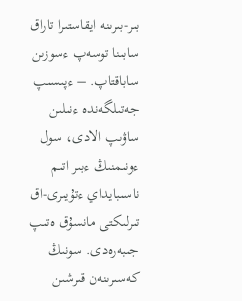بىر-بىرىنە ايقاستىرا تاراق سابىنا توسەپ ءسوزىن ساباقتاپ. – ءپىسىپ جەتىلگەندە ءنىلىن ساۋىپ الادى، سول ءونىمنىڭ ءبىر اتىم ناسىبايداي ءتۇيىرى-اق تىرلىكتى مانسۇق ەتىپ جىبەرەدى. سونىڭ كەسىرىنەن قىرشىن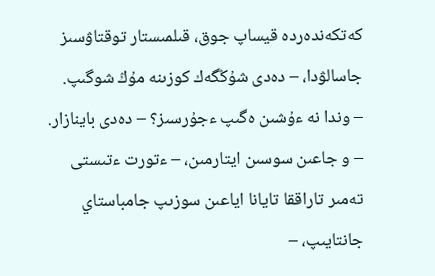كەتكەندەردە قيساپ جوق، قىلمىستار توقتاۋسىز جاسالۋدا، – دەدى شۇڭگەك كوزىنە مۇڭ شوگىپ.
– وندا نە ءۇشىن ەگىپ ءجۇرسىز؟ – دەدى باينازار.
– و جاعىن سوسىن ايتارمىن، – ءتورت ءتىستى تەمىر تاراققا تايانا اياعىن سوزىپ جامباستاي جانتايىپ، –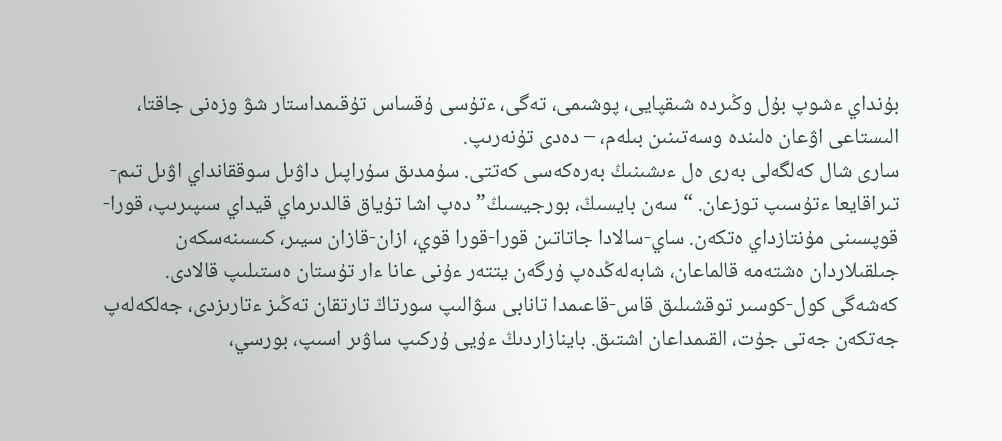بۇنداي ءشوپ بۇل وڭىردە شىقپايى، پوشىمى، تەگى، ءتۇسى ۇقساس تۇقىمداستار شۋ وزەنى جاقتا، الىستاعى اۋعان ەلىندە وسەتىنىن بىلەم، – دەدى تۇنەرىپ.
سارى شال كەلگەلى بەرى ەل ءىشىنىڭ بەرەكەسى كەتتى. سۇمدىق سۇراپىل داۋىل سوققانداي اۋىل تىم-تىراقايعا ءتۇسىپ توزعان. “سەن بايسىڭ، بورجيسىڭ” دەپ اشا تۇياق قالدىرماي قيداي سىپىرىپ، قورا-قوپسىنى مۇنتازداي ەتكەن. ساي-سالادا جاتاتىن قورا-قورا قوي، ازان-قازان سيىر، كىسىنەسكەن جىلقىلاردان ەشتەمە قالماعان، شابەلەڭدەپ ۇرگەن يتتەر ءۇنى عانا ءار تۇستان ەستىلىپ قالادى. كەشەگى كول-كوسىر توقشىلىق قاس-قاعىمدا تانابى سۋالىپ سورتاڭ تارتقان تەڭىز ءتارىزدى، جەلكەلەپ جەتكەن جەتى جۇت، القىمداعان اشتىق. باينازاردىڭ ءۇيى ۇركىپ ساۋىر اسىپ، بورسي،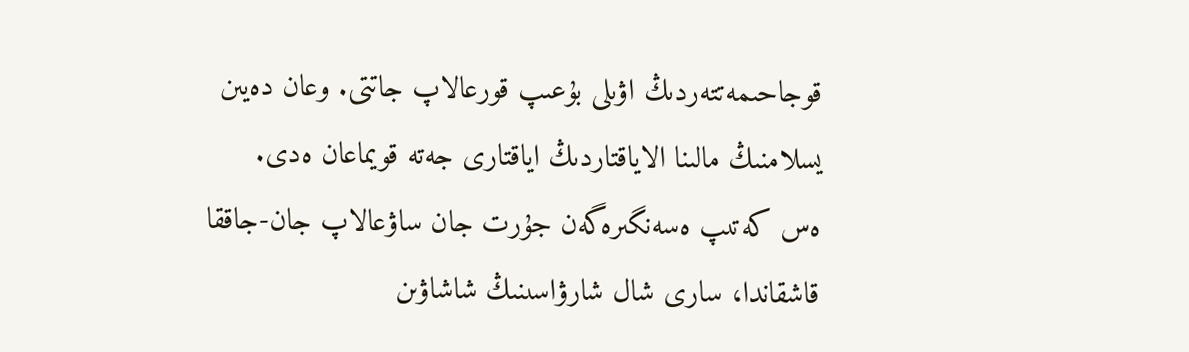قوجاحىمەتتەردىڭ اۋىلى بۇعىپ قورعالاپ جاتتى. وعان دەيىن يسلامنىڭ مالىنا الاياقتاردىڭ اياقتارى جەتە قويماعان ەدى.
ەس كەتىپ ەسەنگىرەگەن جۇرت جان ساۋعالاپ جان-جاققا قاشقاندا، سارى شال شارۋاسىنىڭ شاشاۋىن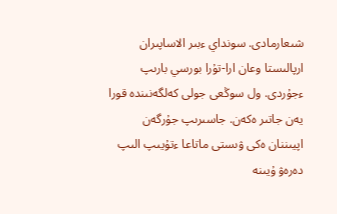شىعارمادى. سونداي ءبىر الاساپىران ارپالىستا وعان ارا-تۇرا بورسي بارىپ ءجۇردى. ول سوڭعى جولى كەلگەنىندە قورا يەن جاتىر ەكەن. جاسىرىپ جۇرگەن اپيىننان ەكى ۋىستى ماتاعا ءتۇيىپ الىپ دەرەۋ ۇيىنە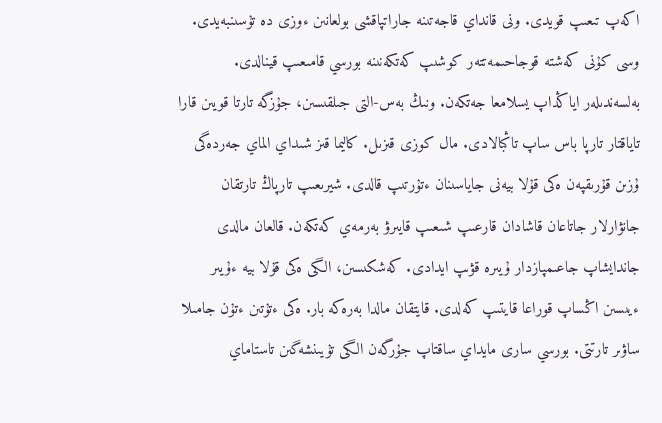اكەپ تىعىپ قويدى. ونى قانداي قاجەتىنە جاراتپاقشى بولعانىن ءوزى دە تۇسىنبەيدى. وسى كۇنى كەشتە قوجاحىمەتتەر كوشىپ كەتكەنىنە بورسي قامىعىپ قينالدى.
بەلسەندىلەر اياڭداپ يسلامعا جەتكەن. ونىڭ بەس-التى جىلقىسىن، جۇزگە تارتا قويىن قارا تاياقتار تارپا باس ساپ تاڭبالادى. مال كوزى قىزىل. كاليما قىز شىداي الماي جەردەگى ۇزىن قۇرىقپەن ەكى قۇلا بيەنى جاياسىنان ءتۇرتىپ قالدى. شيرىعىپ تارپاڭ تارتقان جانۋارلار جاتاعان قاشادان قارعىپ شىعىپ قايىرۋ بەرمەي كەتكەن. قالعان مالدى جاندايشاپ جاعىمپازدار ۇيىرە قۋىپ ايدادى. كەشكىسىن، الگى ەكى قۇلا بيە ءۇيىر ءيىسىن اڭساپ قوراعا قايتىپ كەلدى. قايتقان مالدا بەرەكە بار. ەكى ءتۇتىن ءتۇن جامىلا ساۋىر تارتتى. بورسي سارى مايداي ساقتاپ جۇرگەن الگى تۇيىنشەگىن تاستاماي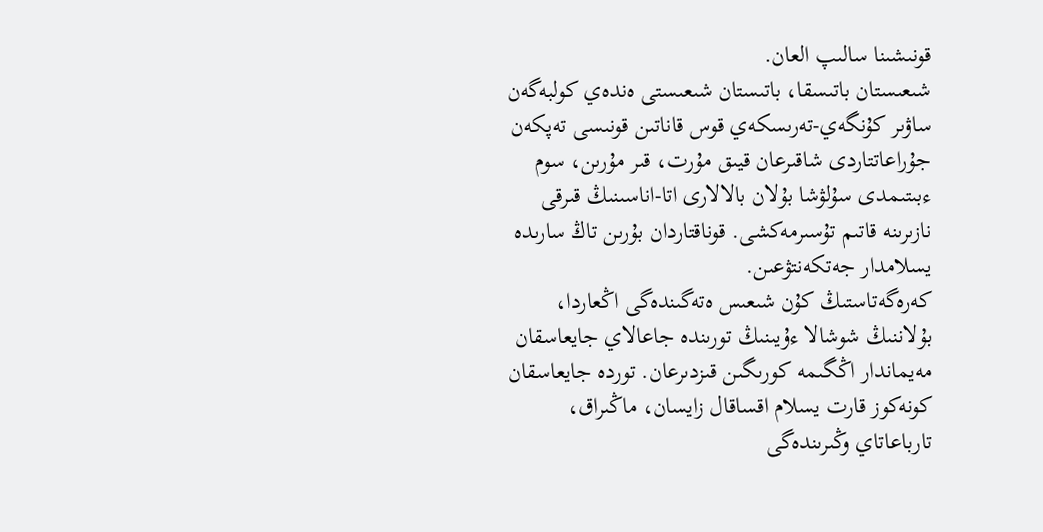قونىشىنا سالىپ العان.
شىعىستان باتىسقا، باتىستان شىعىستى ەندەي كولبەگەن ساۋىر كۇنگەي-تەرىسكەي قوس قاناتىن قونىسى تەپكەن جۇراعاتتاردى شاقىرعان قيىق مۇرت، قىر مۇرىن، سوم ءبىتىمدى سۇلۋشا بۇلان بالالارى اتا-اناسىنىڭ قىرقى نازىرىنە قاتىم تۇسىرمەكشى. قوناقتاردان بۇرىن تاڭ سارىدە يسلامدار جەتكەنتۋعىن.
كەرەگەتاستىڭ كۇن شىعىس ەتەگىندەگى اڭعاردا، بۇلاننىڭ شوشالا ءۇيىنىڭ تورىندە جاعالاي جايعاسقان مەيماندار اڭگىمە كورىگىن قىزدىرعان. توردە جايعاسقان كونەكوز قارت يسلام اقساقال زايسان، ماڭىراق، تارباعاتاي وڭىرىندەگى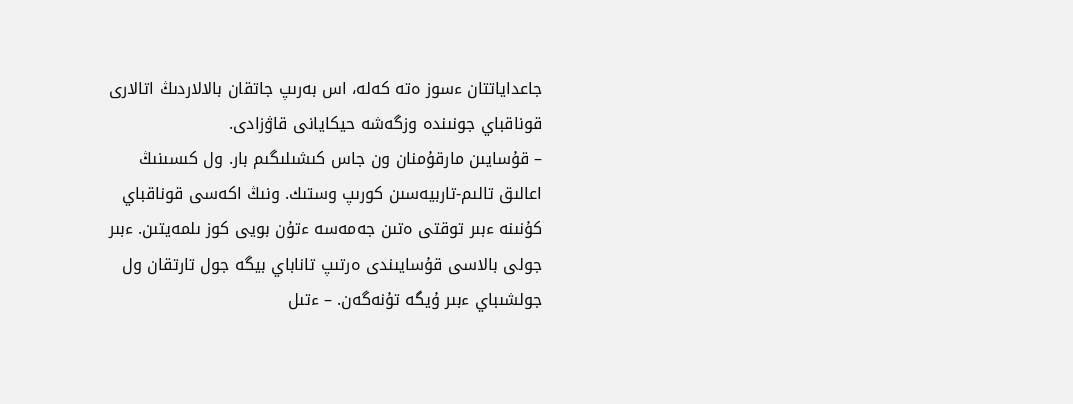جاعداياتتان ءسوز ەتە كەلە، اس بەرىپ جاتقان بالالاردىڭ اتالارى قوناقباي جونىندە وزگەشە حيكايانى قاۋزادى.
– قۇسايىن مارقۇمنان ون جاس كىشىلىگىم بار. ول كىسىنىڭ اعالىق تالىم-تاربيەسىن كورىپ وستىك. ونىڭ اكەسى قوناقباي كۇنىنە ءبىر توقتى ەتىن جەمەسە ءتۇن بويى كوز ىلمەيتىن. ءبىر جولى بالاسى قۇسايىندى ەرتىپ تاناباي بيگە جول تارتقان ول جولشىباي ءبىر ۇيگە تۇنەگەن. – ءتىل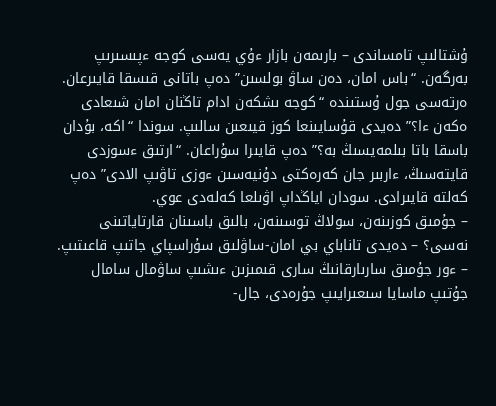ۇشتالىپ تامساندى – بارىمەن بازار ءۇي يەسى كوجە ءپىسىرىپ بەرگەن. “باس امان، دەن ساۋ بولسىن” دەپ باتانى قىسقا قايىرعان. ەرتەسى جول ۇستىندە “كوجە ىشكەن ادام تاڭنان امان شىعادى ەكەن ءا؟” دەيدى قۇسايىنعا كوز قيىعىن سالىپ. سوندا “اكە، بۇدان باسقا باتا بىلمەيسىڭ بە؟” دەپ قايىرا سۇراعان. “ارتىق ءسوزدى قايتەسىڭ، ءاربىر جان كەرەكتى دۇنيەسىن ءوزى تاۋىپ الادى” دەپ كەلتە قايىرادى. سودان اياڭداپ اۋىلعا كەلەدى عوي.
– جۇمىق كوزىنەن، سولاڭ توسىنەن، بالىق باسىنان قارتاياتىنى نەسى؟ – دەيدى تاناباي بي امان-ساۋلىق سۇراسپاي جاتىپ قاعىتىپ.
– ءور جۇمىق سارىارقانىڭ سارى قىمىزىن ءىشىپ ساۋمال سامال جۇتىپ ماسايا سىعىرايىپ جۇرەدى، جال-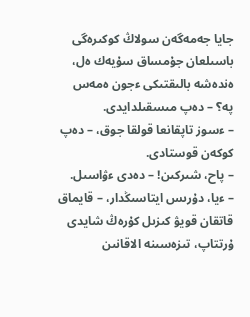جايا جەمەگەن سولاڭ كوكىرەگى باسىلعان جۇمساق سۇيەك ەل، ەندەشە بالىقتىكى ءجون ەمەس پە؟ – دەپ مىسقىلدايدى.
– ءسوز تاپقانعا قولقا جوق، – دەپ كوكەن قوستادى.
– پاح، شىركىن! – دەدى ءۋاسىل.
– ءيا، دۇرىس ايتاسىڭدار، – قايماق قاتقان قويۋ كىزىل كۇرەڭ شايدى ۇرتتاپ، تىزەسىنە الاقانىن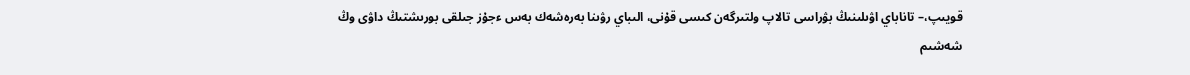قويىپ،– تاناباي اۋىلىنىڭ بۋراسى تالاپ ولتىرگەن كىسى قۇنى، الىباي رۋىنا بەرەشەك بەس ءجۇز جىلقى بورىشتىڭ داۋى وڭ شەشىم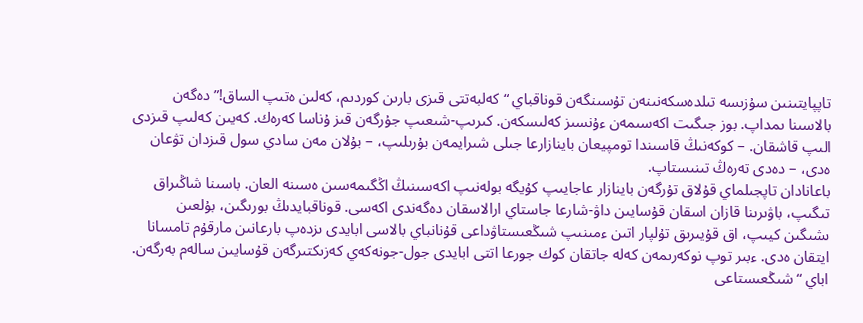تاپپايتىنىن سۇزىسە تىلدەسكەنىنەن تۇسىنگەن قوناقباي “كەلبەتتى قىزى بارىن كوردىم، كەلىن ەتىپ الساق!” دەگەن بالاسىنا ىمداپ. بوز جىگىت اكەسىمەن ءۇنسىز كەلىسكەن. كىرىپ-شىعىپ جۇرگەن قىز ۇناسا كەرەك. كەيىن كەلىپ قىزدى الىپ قاشقان. – كوكەنىڭ قاسىندا تومپيعان باينازارعا جىلى شىرايمەن بۇرىلىپ، – بۇلان مەن سادي سول قىزدان تۋعان ەدى، – دەدى تەرەڭ تىنىستاپ.
باعانادان تاپجىلماي قۇلاق تۇرگەن باينازار عاجايىپ كۇيگە بولەنىپ اكەسىنىڭ اڭگىمەسىن ەسىنە العان. باسىنا شاڭىراق تىگىپ، باۋىرىنا قازان اسقان قۇسايىن داۋ-شارعا جاستاي ارالاسقان دەگەندى اكەسى. قوناقبايدىڭ بورىگىن، بۇلعىن ىشىگىن كيىپ، اق قۇيىرىق تۇلپار اتىن ءمىنىپ شىڭعىستاۋداعى قۇنانباي بالاسى ابايدى ىزدەپ بارعانىن مارقۇم تامسانا ايتقان ەدى. ءبىر توپ نوكەرىمەن كەلە جاتقان كوك جورعا اتتى ابايدى جول-جونەكەي كەزىكتىرگەن قۇسايىن سالەم بەرگەن. اباي “شىڭعىستاعى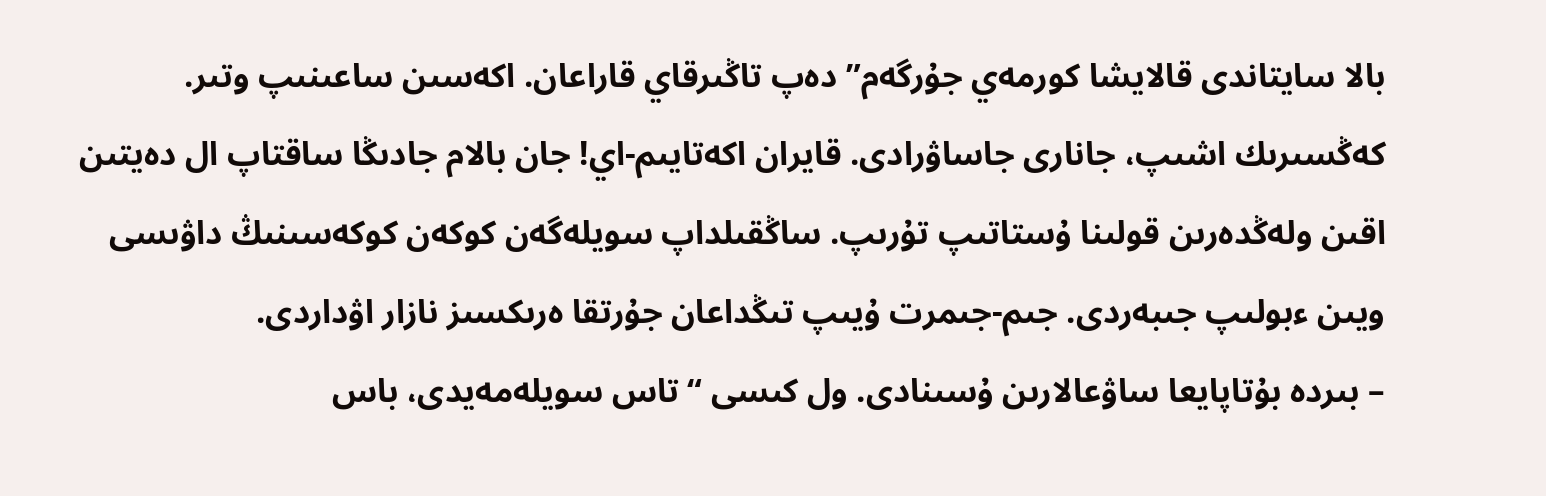بالا سايتاندى قالايشا كورمەي جۇرگەم” دەپ تاڭىرقاي قاراعان. اكەسىن ساعىنىپ وتىر. كەڭسىرىك اشىپ، جانارى جاساۋرادى. قايران اكەتايىم-اي! جان بالام جادىڭا ساقتاپ ال دەيتىن اقىن ولەڭدەرىن قولىنا ۇستاتىپ تۇرىپ. ساڭقىلداپ سويلەگەن كوكەن كوكەسىنىڭ داۋىسى ويىن ءبولىپ جىبەردى. جىم-جىمرت ۇيىپ تىڭداعان جۇرتقا ەرىكسىز نازار اۋداردى.
– بىردە بۇتاپايعا ساۋعالارىن ۇسىنادى. ول كىسى “تاس سويلەمەيدى، باس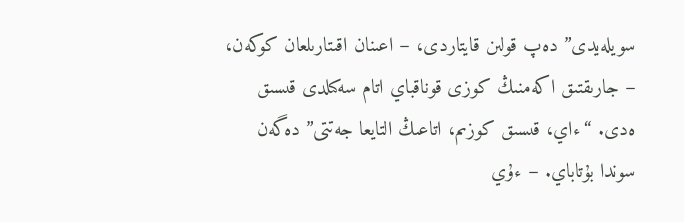سويلەيدى” دەپ قولىن قايتاردى، – اعىنان اقىتارىلعان كوكەن، – جارىقتىق اكەمنىڭ كوزى قوناقباي اتام سەكىلدى قىسىق ەدى. “ءاي، قىسىق كوزىم، اتاعىڭ التايعا جەتتى” دەگەن سوندا بۇتاباي. – ءۇي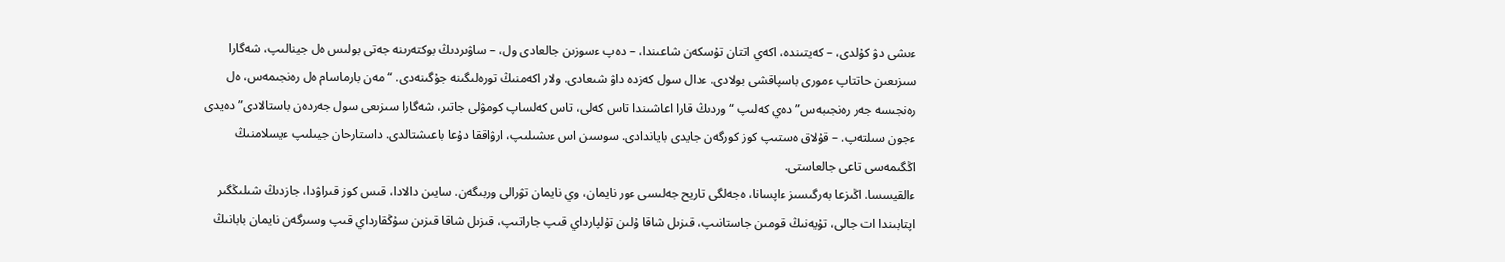ءىشى دۋ كۇلدى، – كەيتىندە، اكەي اتتان تۇسكەن شاعىندا، – دەپ ءسوزىن جالعادى ول، – ساۋىردىڭ بوكتەرىنە جەتى بولىس ەل جينالىپ، شەگارا سىزىعىن حاتتاپ ءمورى باسپاقشى بولادى. ءدال سول كەزدە داۋ شىعادى. ولار اكەمنىڭ تورەلىگىنە جۇگىنەدى. “مەن بارماسام ەل رەنجىمەس، ەل رەنجىسە جەر رەنجىبەس” دەي كەلىپ “وردىڭ قارا اعاشىندا تاس كەلى، تاس كەلساپ كومۋلى جاتىر، شەگارا سىزىعى سول جەردەن باستالادى” دەيدى ءجون سىلتەپ. – قۇلاق ەستىپ كوز كورگەن جايدى باياندادى. سوسىن اس ءىشىلىپ، ارۋاققا دۇعا باعىشتالدى. داستارحان جيىلىپ ءيسلامنىڭ اڭگىمەسى تاعى جالعاستى.
ءالقيسسا. اڭىزعا بەرگىسىز ءاپسانا، ەجەلگى تاريح جەلىسى ءور نايمان، وي نايمان تۋرالى وربىگەن. سايىن دالادا، قىس كوز قىراۋدا، جازدىڭ شىلىڭگىر اپتابىندا ات جالى، تۇيەنىڭ قومىن جاستانىپ، قىزىل شاقا ۇلىن تۇلپارداي قىپ جاراتىپ، قىزىل شاقا قىزىن سۇڭقارداي قىپ وسىرگەن نايمان بابانىڭ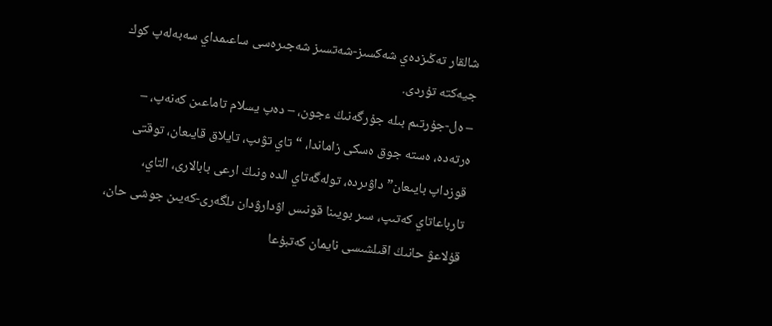شالقار تەڭىزدەي شەكسىز-شەتسىز شەجىرەسى ساعىمداي سەبەلەپ كوك جيەكتە تۇردى.
– ەل-جۇرتىم بىلە جۇرگەنىڭ ءجون، – دەپ يسلام تاماعىن كەنەپ، – ەرتەدە، ەستە جوق ەسكى زاماندا، “تاي تۋىپ، تايلاق قايىعان، توقتى قوزداپ بايىعان” داۋىردە، تولەگەتاي الدە ونىڭ ارعى بابالارى، التاي، تارباعاتاي كەتىپ، سىر بويىنا قونىس اۋدارۋدان ىلگەرى-كەيىن جوشى حان، قۇلاعۋ حانىڭ اقىلشىسى نايمان كەتبۇعا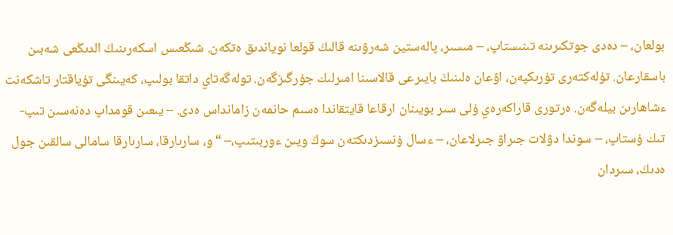بولعان، – دەدى جوتكىرىنە تىنىستاپ، – مىسىر، پالەستين شەرۋىنە قالىڭ قولعا نوياندىق ەتكەن. شىڭعىس اسكەرىنىڭ الدىڭعى شەبىن باسقارعان. تۇلەكتەرى تۇرىكپەن، اۋعان ەلىنىڭ بايىرعى قالاسىنا امىرلىك جۇرگىزگەن. تولەگەتاي داتقا بولىپ، كەيىنگى تۇياقتار تاشكەنت ءشاھارىن بيلەگەن. ەرتورى قاراكەرەي ۇلى سىر بويىنان ارقاعا قايتقاندا ەسىم حانمەن زامانداس ەدى. – يىعىن قومداپ دەنەسىن تىپ-تىك ۇستاپ، – سوندا دۋلات جىراۋ جىرلاعان، – ءسال ۇنسىزدىكتەن سوڭ ويىن ءوربىتىپ،– “و، سارىارقا، سارىارقا سامالى سالقىن جول ەدىڭ، سىردان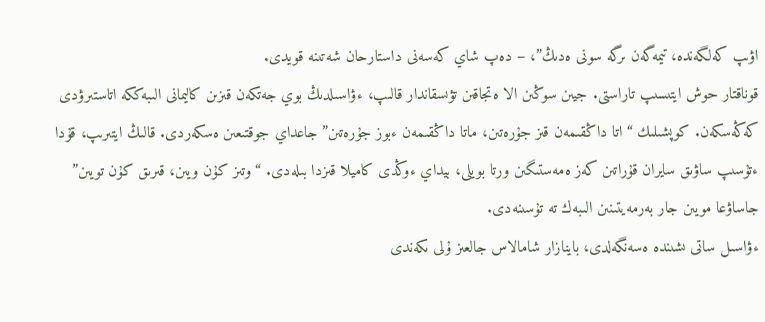اۋىپ كەلگەندە، تيمەگەن ىرگە سونى ەدىڭ”، – دەپ شاي كەسەنى داستارحان شەتىنە قويدى.
قوناقتار حوش ايتىسىپ تاراستى. جيىن سوڭىن الا ەتجاقىن تۋىسقاندار قالىپ، ءۋاسىلدىڭ بوي جەتكەن قىزىن كاليمانى الىبەككە اتاستىرۋدى كەڭەسكەن. كوپشىلىك “اتا داڭقىمەن قىز جۇرەتىن، ماتا داڭقىمەن ءبوز جۇرەتىن” جاعداي جوقتىعىن ەسكەردى. قالىڭ ايتىرىپ، قۇدا ءتۇسىپ ساۋىق سايران قۇراتىن كەز ەمەستىگىن ورتا بويلى، بيداي ءوڭدى كاميلا قىزدا بىلەدى. “وتىز كۇن ويىن، قىرىق كۇن تويىن” جاساۋعا مويىن جار بەرمەيتىنىن الىبەك تە تۇسىنەدى.
ءۋاسىل ساتى ىشىندە ەسەنگەلدى، باينازار شامالاس جالعىز ۇلى ىكەندى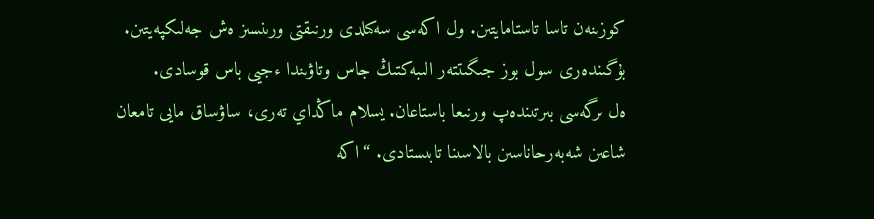كوزىنەن تاسا تاستامايتىن. ول اكەسى سەكىلدى ورنىقتى ورىنسىز ەش جەلىكپەيتىن. بۇگىندەرى سول بوز جىگىتتەر الىبەكتىڭ جاس وتاۋىندا ءجيى باس قوسادى.
ەل ىرگەسى بىرتىندەپ ورنىعا باستاعان. يسلام ماڭداي تەرى، ساۋساق مايى تامعان شاعىن شەبەرحاناسىن بالاسىنا تابىستادى. “اكە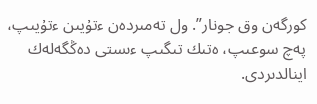كورگەن وق جونار”. ول تەمىردەن ءتۇيىن ءتۇيىپ، پەچ سوعىپ، ەتىك تىگىپ ءىستى دەڭگەلەك اينالدىردى.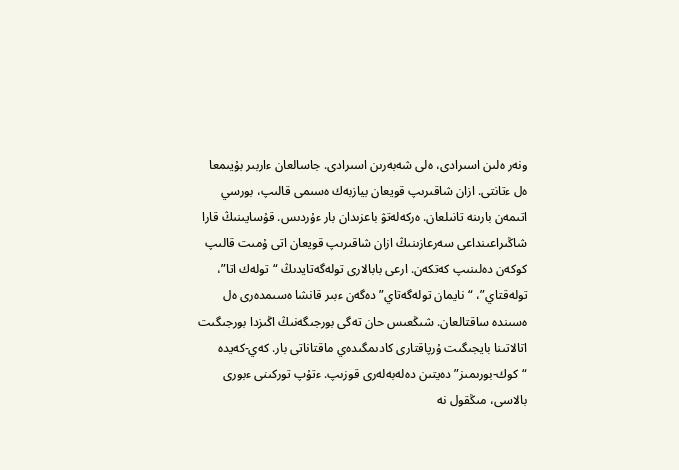ونەر ەلىن اسىرادى، ەلى شەبەرىن اسىرادى. جاسالعان ءاربىر بۇيىمعا ەل ءتانتى. ازان شاقىرىپ قويعان بيازبەك ەسىمى قالىپ، بورسي اتىمەن بارىنە تانىلعان. ەركەلەتۋ باعزىدان بار ءۇردىس. قۇسايىنىڭ قارا شاڭىراعىنداعى سەرعازىنىڭ ازان شاقىرىپ قويعان اتى ۇمىت قالىپ كوكەن دەلىنىپ كەتكەن. ارعى بابالارى تولەگەتايدىڭ “تولەك اتا”، تولەقتاي”، “نايمان تولەگەتاي” دەگەن ءبىر قانشا ەسىمدەرى ەل ەسىندە ساقتالعان. شىڭعىس حان تەگى بورجىگەنىڭ اڭىزدا بورجىگىت اتالاتىنا بايجىگىت ۇرپاقتارى كادىمگىدەي ماقتاناتى بار. كەي-كەيدە “كوك-بورىمىز” دەيتىن دەلەبەلەرى قوزىپ. ءتۇپ توركىنى ءبورى بالاسى، مىڭقول نە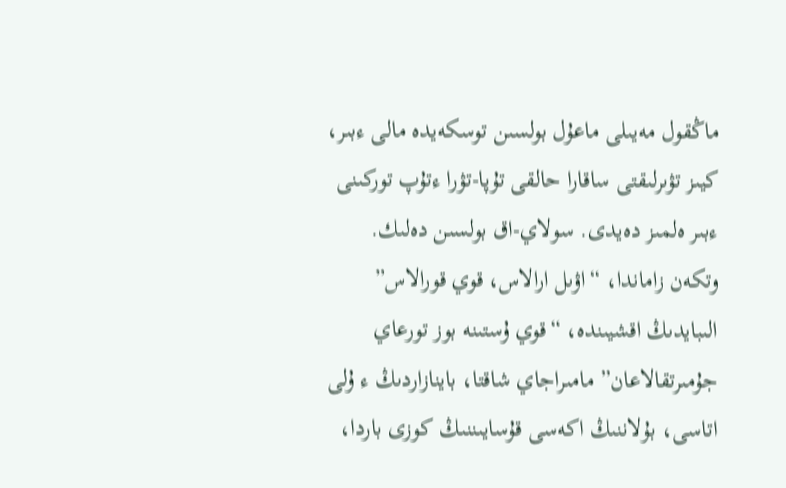ماڭقول مەيىلى ماعۇل بولسىن توسكەيدە مالى ءبىر، كيىز تۋىرلىقتى ساقارا حالقى تۇپا-تۋرا ءتۇپ توركىنى ءبىر ەلمىز دەيدى. سولاي-اق بولسىن دەلىك.
وتكەن زاماندا، “اۋىل ارالاس، قوي قورالاس” الىبايدىڭ اقشيىندە، “قوي ۇستىنە بوز تورعاي جۇمىرتقالاعان” مامىراجاي شاقتا، باينازاردىڭ ء ۇلى اتاسى، بۇلاننىڭ اكەسى قۇسايىننىڭ كوزى باردا،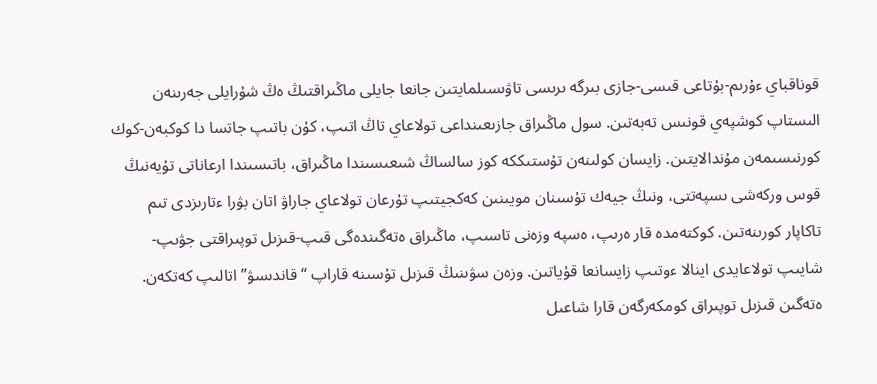قوناقباي ءۇرىم-بۇتاعى قىسى-جازى بىرگە ىرىسى تاۋىسىلمايتىن جانعا جايلى ماڭىراقتىڭ ەڭ شۇرايلى جەرىنەن الىستاپ كوشپەي قونىس تەبەتىن. سول ماڭىراق جازىعىنداعى تولاعاي تاڭ اتىپ، كۇن باتىپ جاتسا دا كوكبەن-كوك كورنىسىمەن مۇندالايتىن. زايسان كولىنەن تۇستىككە كوز سالساڭ شىعىسىندا ماڭىراق، باتىسىندا ارعاناتى تۇيەنىڭ قوس وركەشى ىسپەتتى، ونىڭ جيەك تۇسىنان مويىنىن كەكجيتىپ تۇرعان تولاعاي جاراۋ اتان بۋرا ءتارىزدى تىم تاكاپار كورىنەتىن. كوكتەمدە قار ەرىپ، ەسپە وزەنى تاسىپ، ماڭىراق ەتەگىندەگى قىپ-قىزىل توپىراقتى جۋىپ-شايىپ تولاعايدى اينالا ءوتىپ زايسانعا قۇياتىن. وزەن سۋىنىڭ قىزىل تۇسىنە قاراپ “قاندىسۋ” اتالىپ كەتكەن. ەتەگىن قىزىل توپىراق كومكەرگەن قارا شاعىل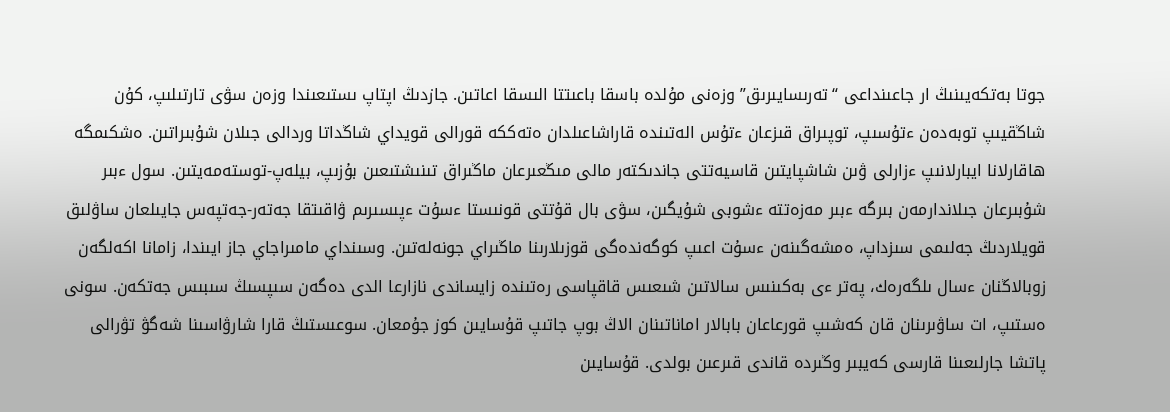جوتا بەتكەيىنىڭ ار جاعىنداعى “تەرىسايىرىق” وزەنى مۇلدە باسقا باعىتتا الىسقا اعاتىن. جازدىڭ اپتاپ ىستىعىندا وزەن سۋى تارتىلىپ، كۇن شاڭقيىپ توبەدەن ءتۇسىپ، توپىراق قىزعان ءتۇس الەتىندە قاراشاعىلدان ەتەككە قورالى قويداي شاڭداتا وردالى جىلان شۇبىراتىن. ەشكىمگە ھاقارلانا ايبارلانىپ ءزارلى ۋىن شاشپايتىن قاسيەتتى جاندىكتەر مالى مىڭعىرعان ماڭىراق تىنىشتىعىن بۇزىپ، بيلەپ-توستەمەيتىن. سول ءبىر شۇبىرعان جىلاندارمەن بىرگە ءبىر مەزەتتە ءشوبى شۇيگىن، سۋى بال قۇتتى قونىستا ءسۇت ءپىسىرىم ۋاقىتقا جەتەر-جەتپەس جايىلعان ساۋلىق قويلاردىڭ جەلىمى سىزداپ، ەمشەگىنەن ءسۇت اعىپ كوگەندەگى قوزىلارىنا ماڭىراي جونەلەتىن. وسىنداي مامىراجاي جاز ايىندا، زامانا اكەلگەن زوبالاڭنان ءسال ىلگەرەك، پەتر ءى بەكىنىس سالاتىن شىعىس قاقپاسى رەتىندە زايساندى نازارعا الدى دەگەن سىپسىڭ سىبىس جەتكەن. سونى ەستىپ، ات ساۋىرىنان قان كەشىپ قورعاعان بابالار اماناتىنان الاڭ بوپ جاتىپ قۇسايىن كوز جۇمعان. سوعىستىڭ قارا شارۋاسىنا شەگۋ تۋرالى پاتشا جارلىعىنا قارسى كەيبىر وڭىردە قاندى قىرعىن بولدى. قۇسايىن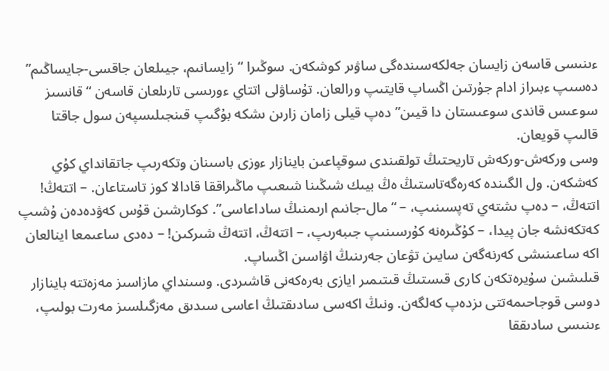ءىنىسى قاسەن زايسان جەلكەسىندەگى ساۋىر كوشكەن. سوڭىرا “زايسانىم، جيىلعان جاقسى-جايساڭىم” دەسىپ ءبىراز ادام جۇرتىن اڭساپ قايتىپ ورالعان. تۇساۋلى اتتاي ءورىسى تارىلعان قاسەن “قانسىز سوعىس قاندى سوعىستان دا قيىن” دەپ قيلى زامان زارىن ىشكە بۇگىپ قىنجىلىسپەن سول جاقتا قالىپ قويعان.
وسى وركەش-وركەش تاريحتىڭ تولقىندى سوقپاعىن باينازار ءوزى باسىنان وتكەرىپ جاتقانداي كۇي كەشكەن. ول الگىندە كەرەگەتاستىڭ ەڭ بيىك شىڭىنا شىعىپ ماڭىراققا قادالا كوز تاستاعان. – اتتەڭ! اتتەڭ، – دەپ ىشتەي تەپسىنىپ، – “مال-جانىم ارىمنىڭ ساداعاسى”. كوكارشىن قۇس كەۋدەدەن ۇشىپ كەتكەنشە جان پيدا، – كۇڭىرەنە كۇرسىنىپ جىبەرىپ، – اتتەڭ، اتتەڭ شىركىن! – دەدى ساعىمعا اينالعان اكە ساعىنىشى كەرنەگەن سايىن تۋعان جەرىنىڭ اۋاسىن اڭساپ.
قىلىشىن سۇيرەتكەن كارى قىستىڭ قىتىمىر ايازى بەرەكەنى قاشىردى. وسىنداي مازاسىز مەزەتتە باينازار دوسى قوجاحىمەتتى ىزدەپ كەلگەن. ونىڭ اكەسى سادىقتىڭ اعاسى سىدىق مەزگىلسىز مەرت بولىپ، ءىنىسى سادىققا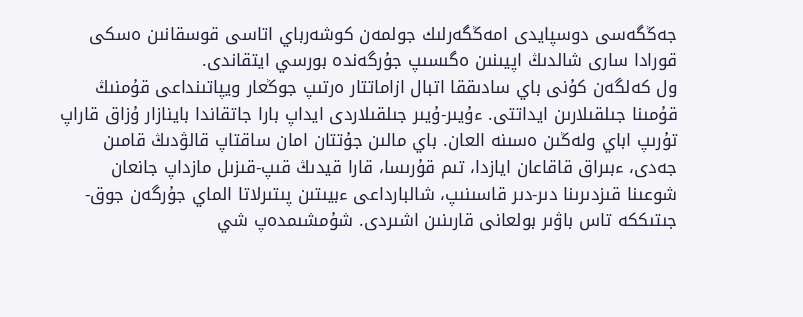جەڭگەسى دوسپايدى امەڭگەرلىك جولمەن كوشەرباي اتاسى قوسقانىن ەسكى قورادا سارى شالدىڭ اپيىنىن ەگىسىپ جۇرگەندە بورسي ايتقاندى.
ول كەلگەن كۇنى باي سادىققا اتبال ازاماتتار ەرتىپ جوڭعار ويپاتىنداعى قۇمنىڭ قۇمىنا جىلقىلارىن ايداتتى. ءۇيىر-ۇيىر جىلقىلاردى ايداپ بارا جاتقاندا باينازار ۇزاق قاراپ تۇرىپ اباي ولەڭىن ەسىنە العان. باي مالىن جۇتتان امان ساقتاپ قالۋدىڭ قامىن جەدى، ءبىراق قاقاعان ايازدا، تىم قۇرىسا، قارا قيدىڭ قىپ-قىزىل مازداپ جانعان شوعىنا قىزدىرىنا دىر-دىر قاسىنىپ، شالبارداعى ءبيىتىن پىتىرلاتا الماي جۇرگەن جوق-جىتىككە تاس باۋىر بولعانى قارىنىن اشىردى. شۇمشىمدەپ شي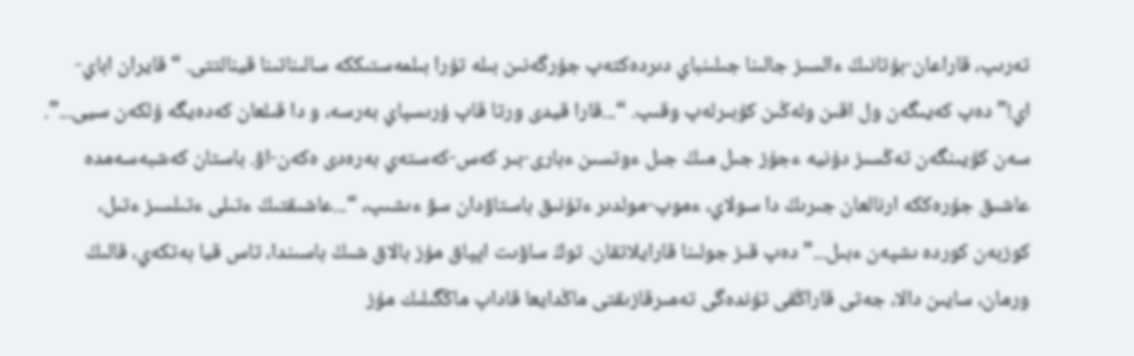تەرىپ، قاراعان-بۇتانىڭ ءالسىز جالىنا جىلىنباي دىردەكتەپ جۇرگەنىن بىلە تۇرا بىلمەستىككە سالىناتىنا قينالتتى. “قايران اباي-اي!” دەپ كەيىگەن ول اقىن ولەڭىن كۇبىرلەپ وقىپ. “...قارا قيدى ورتا قاپ ۇرىسپاي بەرسە، و دا قىلعان كەدەيگە ۇلكەن سيى...”. سەن كۇيىنگەن تەڭسىز دۇنيە ءجۇز جىل مىڭ جىل ءوتسىن ءبارى-بىر كەس-كەستەي بەرەدى ەكەن-اۋ. باستان كەشبەسەمدە عاشىق جۇرەككە ارنالعان جىرىڭ دا سولاي، ءموپ-مولدىر ءتۇنىق باستاۋدان سۋ ءىشىپ، “...عاشىقتىڭ ءتىلى ءتىلسىز ءتىل، كوزبەن كوردە ىشپەن ءبىل...” دەپ قىز جولىنا قارايلاتقان. توڭ ساۋىت اپپاق مۇز بالاق شىڭ باسىندا، تاس قيا بەتكەي، قالىڭ ورمان، سايىن دالا، جەتى قاراڭقى تۇندەگى تەمىرقازىقتى ماڭدايعا قاداپ ماڭگىلىك مۇز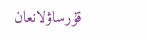قۇرساۋلانعان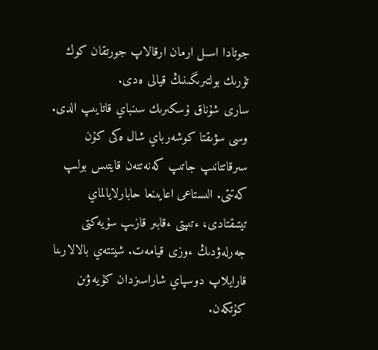جوتادا اسىل ارمان ارقالاپ جورتقان كوك تۇرىك بولتىرىگىنىڭ قيالى ەدى.
سارى شۇناق ۇسكىرىك سىنباي قاتايىپ الدى. وسى سۋىقتا كوشەرباي شال ەكى كۇن سىرقاتتانىپ جاتىپ كەنەتتەن قايتىس بولىپ كەتتى. الىستاعى اعايىنعا حابارلايالماي تيتىقتادى، ءتىپتى ءقابىر قازىپ سۇيەكتى جەرلەۋدىڭ ءوزى قيامەت. شيتتەي بالالارىنا قارايلاپ دوسپاي شاراسىزدان كۇيەۋىن كۇتكەن.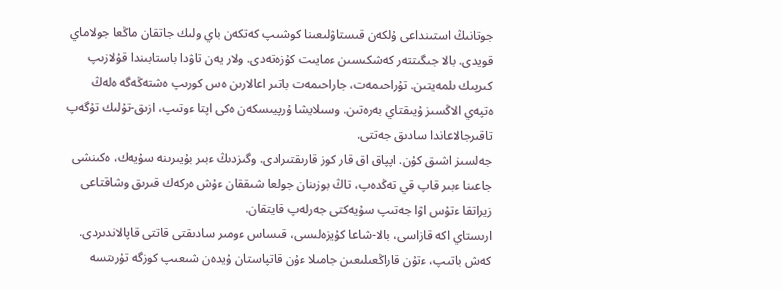جوتانىڭ استىنداعى ۇلكەن قىستاۋلىعىنا كوشىپ كەتكەن باي ولىك جاتقان ماڭعا جولاماي قويدى. بالا جىگىتتەر كەشكىسىن ءمايىت كۇزەتەدى. ولار يەن تاۋدا باستابىندا قۇلازىپ كىرپىك ىلمەيتىن. تۇراحىمەت، جاراحىمەت باتىر اعالارىن ەس كورىپ ەشتەڭەگە ەلەڭ ەتپەي الاڭسىز ۇيىقتاي بەرەتىن. وسىلايشا ۇرپيىسكەن ەكى اپتا ءوتىپ، ازىق-تۇلىك تۇگەپ تاقىرجالاعاندا سادىق جەتتى.
جەلسىز اشىق كۇن. اپپاق اق قار كوز قارىقتىرادى. وگىزدىڭ ءبىر بۇيىرىنە سۇيەك، ەكىنشى جاعىنا ءبىر قاپ قي تەڭدەپ، تاڭ بوزىنان جولعا شىققان ءۇش ەركەك قىرىق وشاقتاعى زيراتقا ءتۇس اۋا جەتىپ سۇيەكتى جەرلەپ قايتقان.
ارىستاي اكە قازاسى، بالا-شاعا كۇيزەلىسى، قىساس ءومىر سادىقتى قاتتى قاپالاندىردى. كەش باتىپ، ءتۇن قاراڭعىلىعىن جامىلا ءۇن قاتپاستان ۇيدەن شىعىپ كوزگە تۇرىتسە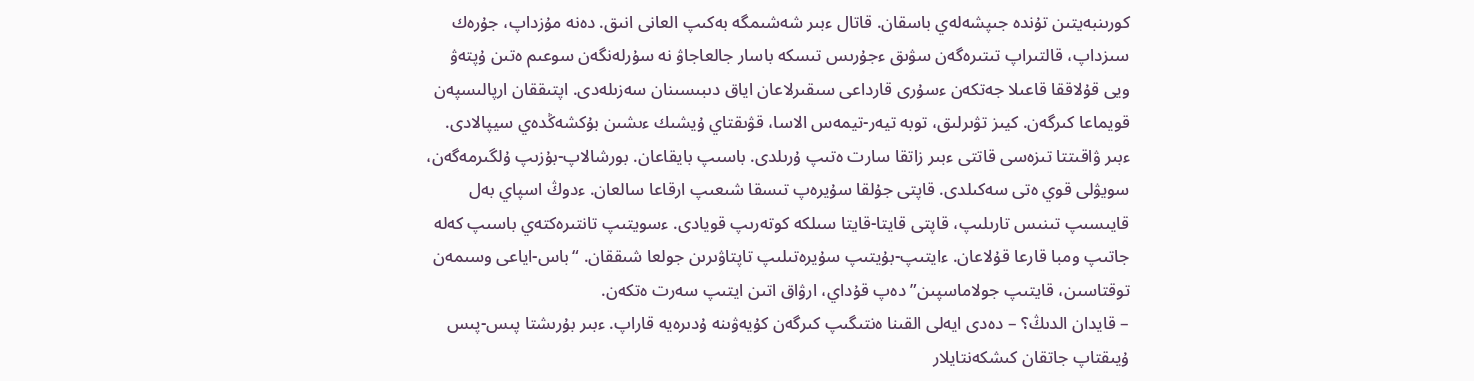كورىنبەيتىن تۇندە جىپشەلەي باسقان. قاتال ءبىر شەشىمگە بەكىپ العانى انىق. دەنە مۇزداپ، جۇرەك سىزداپ، قالتىراپ تىتىرەگەن سۋىق ءجۇرىس تىسكە باسار جالعاجاۋ نە سۇرلەنگەن سوعىم ەتىن ۇپتەۋ ويى قۇلاققا قاعىلا جەتكەن ءسۇرى قارداعى سىقىرلاعان اياق دىبىسىنان سەزىلەدى. اپتىققان ارپالىسپەن قويماعا كىرگەن. كيىز تۋىرلىق، توبە تيەر-تيمەس الاسا، قۋىقتاي ۇيشىك ءىشىن بۇكشەڭدەي سيپالادى. ءبىر ۋاقىتتا تىزەسى قاتتى ءبىر زاتقا سارت ەتىپ ۇرىلدى. باسىپ بايقاعان. بورشالاپ-بۇزىپ ۇلگىرمەگەن، سويۋلى قوي ەتى سەكىلدى. قاپتى جۇلقا سۇيرەپ تىسقا شىعىپ ارقاعا سالعان. ءدوڭ اسپاي بەل قايىسىپ تىنىس تارىلىپ، قاپتى قايتا-قايتا سىلكە كوتەرىپ قويادى. ءسويتىپ تانتىرەكتەي باسىپ كەلە جاتىپ ومبا قارعا قۇلاعان. ءايتىپ-بۇيتىپ سۇيرەتىلىپ تاپتاۋىرىن جولعا شىققان. “باس-اياعى وسىمەن توقتاسىن، قايتىپ جولاماسپىن” دەپ قۇداي، ارۋاق اتىن ايتىپ سەرت ەتكەن.
– قايدان الدىڭ؟ – دەدى ايەلى القىنا ەنتىگىپ كىرگەن كۇيەۋىنە ۇدىرەيە قاراپ. ءبىر بۇرىشتا پىس-پىس ۇيىقتاپ جاتقان كىشكەنتايلار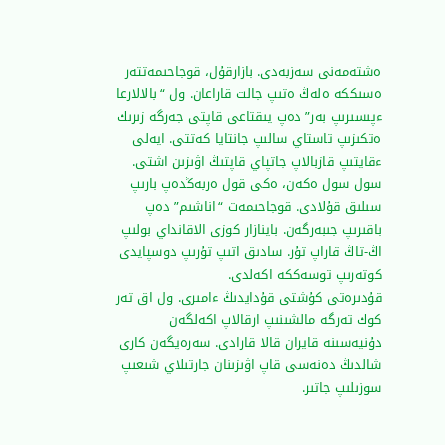ەشتەمەنى سەزبەدى. بازارقۇل، قوجاحىمەتتەر ەسىككە ەلەڭ ەتىپ جالت قاراعان. ول “بالالارعا ءپىسىرىپ بەر” دەپ يىقتاعى قاپتى جەرگە زىرىك ەتكىزىپ تاستاي سالىپ جانتايا كەتتى. ايەلى ءقايتىپ قازبالاپ جاتپاي قاپتىڭ اۋىزىن اشتى. سول سول ەكەن، ەكى قول ەربەڭدەپ بارىپ سىلىق قۇلادى. قوجاحىمەت “اناشىم” دەپ باقىرىپ جىبەرگەن. باينازار كوزى الاقانداي بولىپ اڭ-تاڭ قاراپ تۇر. سادىق اتىپ تۇرىپ دوسپايدى كوتەرىپ توسەككە اكەلدى.
قۇدىرەتى كۇشتى قۇدايدىڭ ءامىرى. ول اق تەر كوك تەرگە مالشىنىپ ارقالاپ اكەلگەن دۇنيەسىنە قايران قالا قارادى. سەرەيگەن كارى شالدىڭ دەنەسى قاپ اۋىزىنان جارتىلاي شىعىپ سوزىلىپ جاتىر.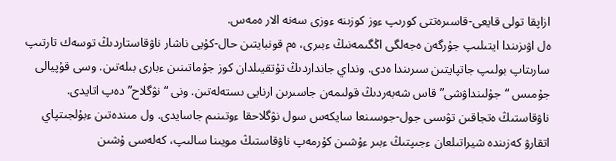ازاپقا تولى قايعى-قاسىرەتتى كورىپ ءوز كوزىنە ءوزى سەنە الار ەمەس.
ەل اۋىزىندا ايتىلىپ جۇرگەن ەجەلگى اڭگىمەنىڭ ءبىرى، ەم قونبايتىن حال-كۇيى ناشار ناۋقاستاردىڭ توسەك تارتىپ سارىتاپ بولىپ جاتپايتىن سىرىندا ەدى. ونداي جانداردىڭ تۇتقيىلدان كوز جۇماتىنىن ءبارى بىلەتىن. وسى قۇپيالى جۇمىس “جۇلىنداۋشى” قاس شەبەردىڭ قولىمەن جاسىرىن ارنايى ىستەلەتىن. ونى “نۋگلاح” دەپ اتايدى. ناۋقاستىڭ ەتجاقىن تۋىسى جول-جوسىنعا سايكەس سول نۋگلاحقا ءوتىنىم جاسايدى. ول مىندەتىن ءبۇلجىتپاي اتقارۋ كەزىندە شيراتىلعان ءجىپتىڭ ءبىر ءۇشىن كۇرمەپ ناۋقاستىڭ مويىنا سالىپ، كەلەسى ۇشىن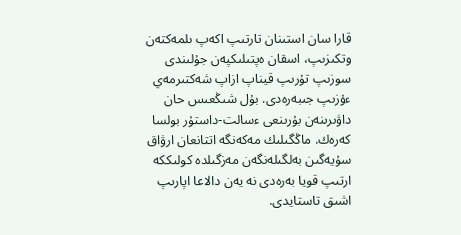قارا سان استىنان تارتىپ اكەپ ىلمەكتەن وتكىزىپ، اسقان ەپتىلىكپەن جۇلىندى سوزىپ تۇرىپ قيناپ ازاپ شەكتىرمەي ءۇزىپ جىبەرەدى. بۇل شىڭعىس حان داۋىرىنەن بۇرىنعى ءسالت-داستۇر بولسا كەرەك. ماڭگىلىك مەكەنگە اتتانعان ارۋاق سۇيەگىن بەلگىلەنگەن مەزگىلدە كولىككە ارتىپ قويا بەرەدى نە يەن دالاعا اپارىپ اشىق تاستايدى.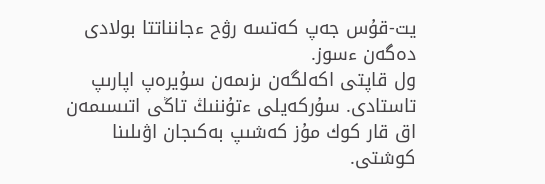يت-قۇس جەپ كەتسە رۋح ءجانناتتا بولادى دەگەن ءسوز.
ول قاپتى اكەلگەن ىزىمەن سۇيرەپ اپارىپ تاستادى. سۇركەيلى ءتۇننىڭ تاڭى اتىسىمەن اق قار كوك مۇز كەشىپ بەكىجان اۋىلىنا كوشتى.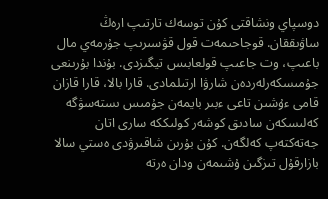دوسپاي ونشاقتى كۇن توسەك تارتىپ ارەڭ ساۋىققان. قوجاحىمەت قول قۋسىرىپ جۇرمەي مال باعىپ، وت جاعىپ قولعابىس تيگىزدى. بۇندا بۇرىنعى جۇمىسكەرلەردەن شارۋا ارتىلمادى. قارا بالا، قارا قازان قامى ءۇشىن تاعى ءبىر بايمەن جۇمىس ىستەسۋگە كەلىسكەن سادىق كوشەر كولىككە سارى اتان جەتەكتەپ كەلگەن. كۇن بۇرىن شاقىرۋدى ەستي سالا بازارقۇل تىزگىن ۇشىمەن ودان ەرتە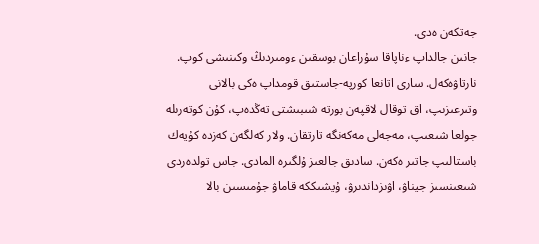جەتكەن ەدى.
جانىن جالداپ ءناپاقا سۇراعان بوسقىن ءومىردىڭ وكىنىشى كوپ. نارتاۋەكەل. سارى اتانعا كورپە-جاستىق قومداپ ەكى بالانى وتىرعىزىپ، اق توقال لاقپەن بورتە شىبىشتى تەڭدەپ، كۇن كوتەرىلە جولعا شىعىپ، مەجەلى مەكەنگە تارتقان. ولار كەلگەن كەزدە كۇيەك باستالىپ جاتىر ەكەن. سادىق جالعىز ۇلگىرە المادى. جاس تولدەردى شىعىنسىز جيناۋ، اۋىزداندىرۋ، ۇيشىككە قاماۋ جۇمىسىن بالا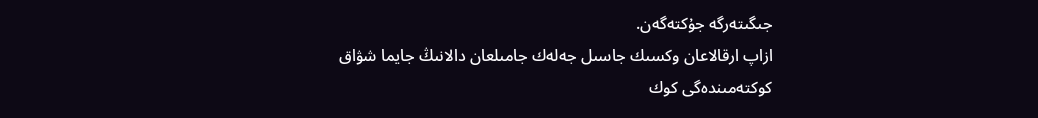جىگىتەرگە جۇكتەگەن.
ازاپ ارقالاعان وكسىك جاسىل جەلەك جامىلعان دالانىڭ جايما شۋاق كوكتەمىندەگى كوك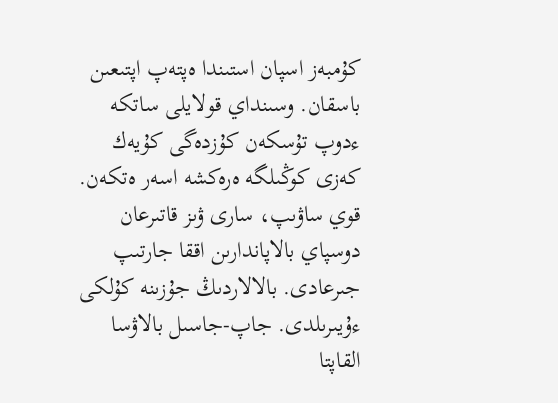كۇمبەز اسپان استىندا ەپتەپ اپتىعىن باسقان. وسىنداي قولايلى ساتكە ءدوپ تۇسكەن كۇزدەگى كۇيەك كەزى كوڭىلگە ەرەكشە اسەر ەتكەن. قوي ساۋىپ، سارى ۋىز قاتىرعان دوسپاي بالاپاندارىن اققا جارتىپ جىرعادى. بالالاردىڭ جۇزىنە كۇلكى ءۇيىرىلدى. جاپ-جاسىل بالاۋسا القاپتا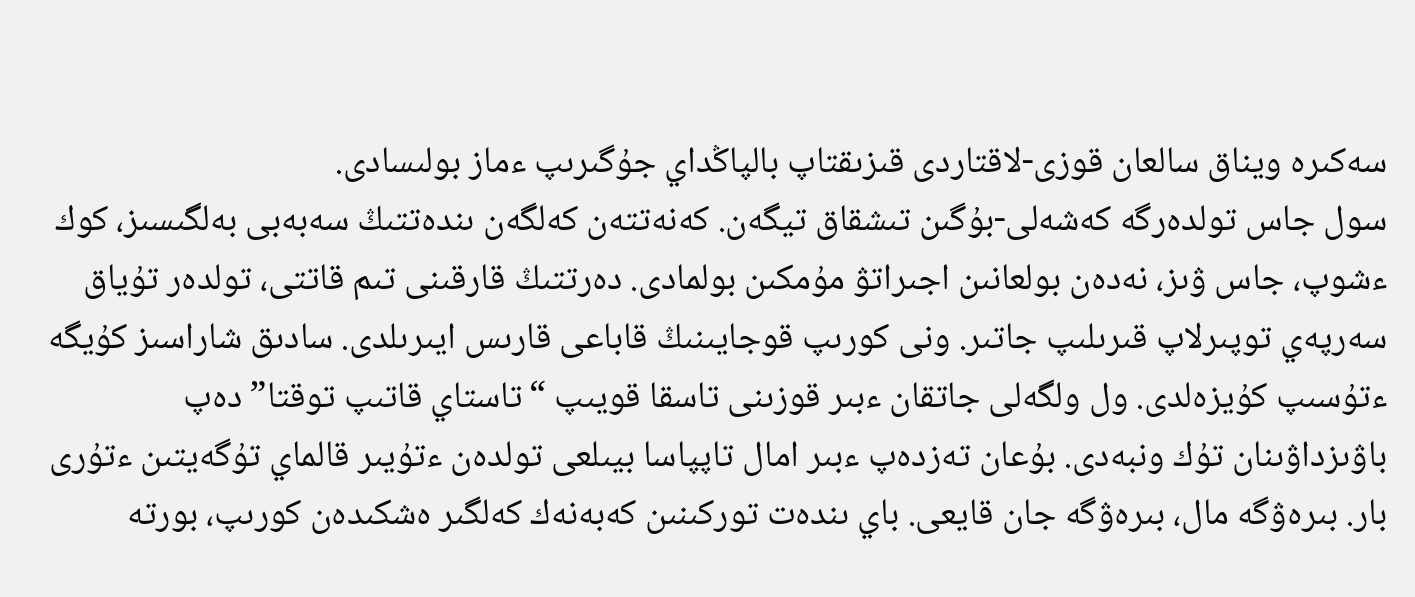سەكىرە ويناق سالعان قوزى-لاقتاردى قىزىقتاپ بالپاڭداي جۇگىرىپ ءماز بولىسادى.
سول جاس تولدەرگە كەشەلى-بۇگىن تىشقاق تيگەن. كەنەتتەن كەلگەن ىندەتتىڭ سەبەبى بەلگىسىز، كوك ءشوپ، جاس ۋىز، نەدەن بولعانىن اجىراتۋ مۇمكىن بولمادى. دەرتتىڭ قارقىنى تىم قاتتى، تولدەر تۇياق سەرپەي توپىرلاپ قىرىلىپ جاتىر. ونى كورىپ قوجايىنىڭ قاباعى قارىس ايىرىلدى. سادىق شاراسىز كۇيگە ءتۇسىپ كۇيزەلدى. ول ولگەلى جاتقان ءبىر قوزىنى تاسقا قويىپ “تاستاي قاتىپ توقتا” دەپ باۋىزداۋىنان تۇك ونبەدى. بۇعان تەزدەپ ءبىر امال تاپپاسا بيىلعى تولدەن ءتۇيىر قالماي تۇگەيتىن ءتۇرى بار. بىرەۋگە مال، بىرەۋگە جان قايعى. باي ىندەت توركىنىن كەبەنەك كەلگىر ەشكىدەن كورىپ، بورتە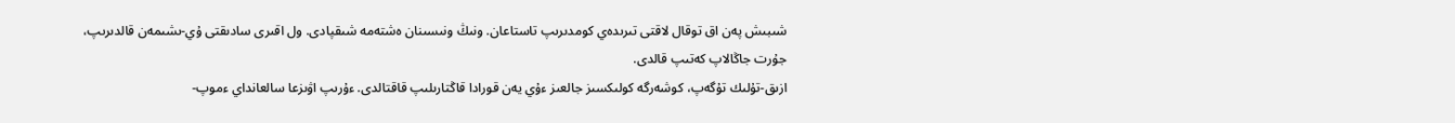شىبىش پەن اق توقال لاقتى تىرىدەي كومدىرىپ تاستاعان. ونىڭ ونىسىنان ەشتەمە شىقپادى. ول اقىرى سادىقتى ۇي-ىشىمەن قالدىرىپ، جۇرت جاڭالاپ كەتىپ قالدى.
ازىق-تۇلىك تۇگەپ، كوشەرگە كولىكسىز جالعىز ءۇي يەن قورادا قاڭتارىلىپ قاقتالدى. ءۇرىپ اۋىزعا سالعانداي ءموپ-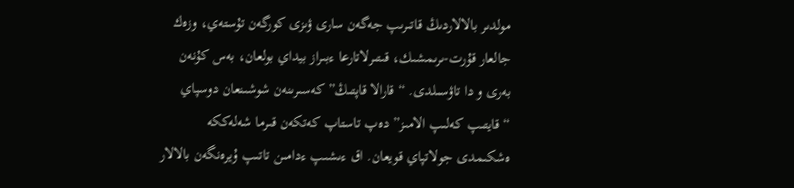مولدىر بالالاردىڭ قاتىرىپ جەگەن سارى ۋىزى كورگەن تۇستەي، وزەك جالعار قۇرت-ىرىمشىك، قىتىرلاتارعا ءبىراز بيداي بولعان، بەس كۇنەن بەرى و دا تاۋسىلدى. “قارالا قاپتىڭ” كەسىرىنەن شوشىنعان دوسپاي “قايتىپ كەلىپ الامىز” دەپ تاستاپ كەتكەن قىرما شەلەككە ەشكىمدى جولاتپاي قويعان. اق ءىشىپ ءدامىن تاتىپ ۇيرەنگەن بالالار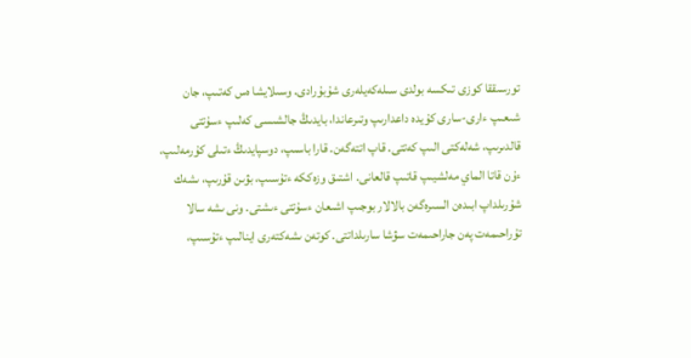تورسىققا كوزى تىكسە بولدى سىلەكەيلەرى شۇبۇرادى. وسىلايشا ەس كەتىپ، جان شىعىپ ءارى-سارى كۇيدە داعدارىپ وتىرعاندا، بايدىڭ جالشىسى كەلىپ ءسۇتتى قالدىرىپ، شەلەكتى الىپ كەتتى. قاپ اتتەگەن. قارا باسىپ، دوسپايدىڭ ءتىلى كۇرمەلىپ، ءۇن قاتا الماي مەلشيىپ قاتىپ قالعانى. اشتىق وزەككە ءتۇسىپ، بۋىن قۇرىپ، ىشەك شۇرىلداپ ابىدەن السىرەگەن بالالار بوجىپ اشىعان ءسۇتتى ءىشتى. ونى ىشە سالا تۇراحىمەت پەن جاراحىمەت سۋشا سارىلداتتى. كوتەن ىشەكتەرى اينالىپ ءتۇسىپ،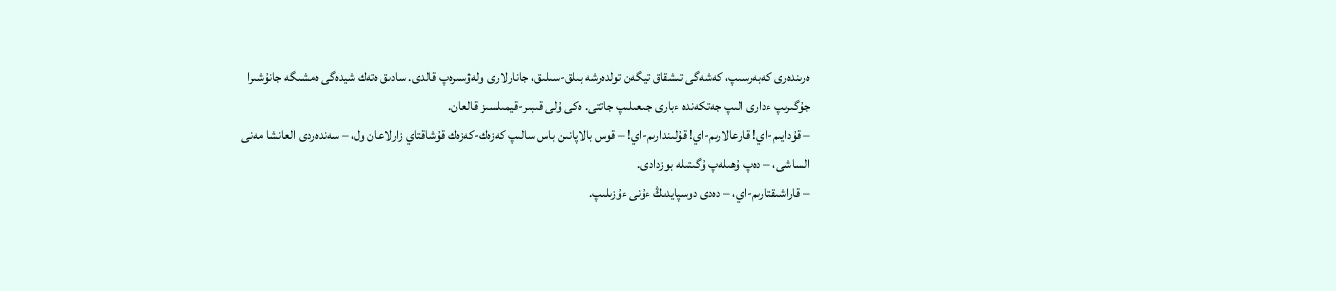ەرىندەرى كەبەرسىپ، كەشەگى تىشقاق تيگەن تولدەرشە بىلق-سىلىق، جانارلارى ولەۋسىرەپ قالدى. سادىق ەتەك شيدەگى ەمشىگە جانۇشىرا جۇگىرىپ ءدارى الىپ جەتكەندە ءبارى جىعىلىپ جاتتى. ەكى ۇلى قىبىر-قيمىلسىز قالعان.
– قۇدايىم-اي! قارعالارىم-اي! قۇلىندارىم-اي! – قوس بالاپانىن باس سالىپ كەزەك-كەزەك قۇشاقتاي زارلاعان ول، – سەندەردى العانشا مەنى الساشى، – دەپ ۇھىلەپ ۇگىتىلە بوزدادى.
– قاراشىقتارىم-اي، – دەدى دوسپايدىڭ ءۇنى ءۇزىلىپ.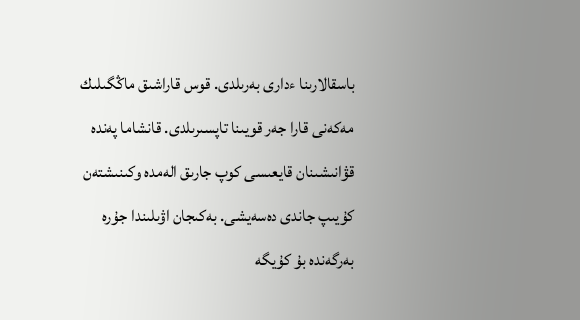باسقالارىنا ءدارى بەرىلدى. قوس قاراشىق ماڭگىلىك مەكەنى قارا جەر قويىنا تاپسىرىلدى. قانشاما پەندە قۋانىشىنان قايعىسى كوپ جارىق الەمدە وكىنىشتەن كۇيىپ جاندى دەسەيشى. بەكىجان اۋىلىندا جۇرە بەرگەندە بۇ كۇيگە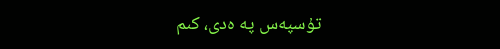تۇسپەس پە ەدى، كىم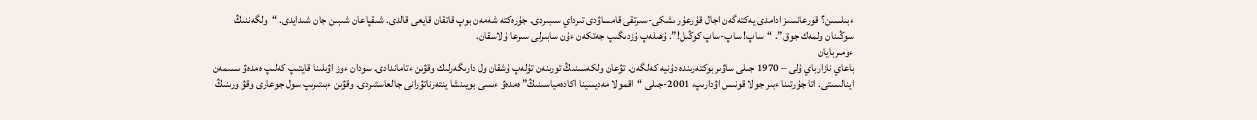ءبىلسىن؟ قورعانسىز ادامدى يەكتەگەن اجال قۇرعۇر ىشكى-سىرتقى قامساۋدى تىرداي سىبىردى. جۇرەكتە شەمەن بوپ قاتقان قايعى قالدى. شىقپاعان شىبىن جان شىدايدى. “ولگەننىڭ سوڭىنان ولمەك جوق”. “ساپ! ساپ-ساپ كوڭىل!”. ۇھىلەپ ۇزدىگىپ جەتكەن ءۇن سابىرلى سىرعا ۇلاسقان.
ءومىربايان
باعاي نازارباي ۇلى – 1970 جىلى ساۋىر بوكتەرىندە دۇنيە كەلگەن. تۋعان ولكەسىنىڭ تورىنەن تۇلەپ ۇشقان ول دارىگەرلىك وقۋىن ءتاماندادى. سودان ءوز اۋىلىنا قايتىپ كەلىپ ەمدەۋ ىسىمەن اينالىستى. اتا جۇرتىنا ءبىر جولا قونىس اۋدارىپ، 2001-جىلى “اقمولا مەديسينا اكادەمياسىنىڭ” ەمدەۋ ءىسى بويىنشا ينتەرناتۋرانى جالعاستىردى. وقۋىن ءبىتىرىپ سول جوعارى وقۋ ورىنىڭ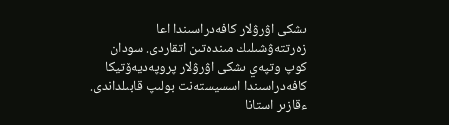ىشكى اۋرۋلار كافەدراسىندا اعا زەرتتەۋشىلىك مىندەتىن اتقاردى. سودان كوپ وتپەي ىشكى اۋرۋلار پروپەديەۆتيكا كافەدراسىندا اسسيستەنت بولىپ قابىلداندى. ءقازىر استانا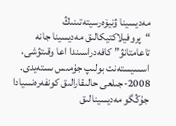مەديسينا ۋنيۆەرسيتەتىنىڭ “پروفيلاكتيكالىق مەديسينا جانە تاعامتانۋ” كافەدراسىندا اعا وقىتۋشى، اسسيستەنت بولىپ جۇمىس ىستەيدى. 2008-جىلعى حالىقارالىق كونفەرەنسيادا جۇڭگو مەديسينالىق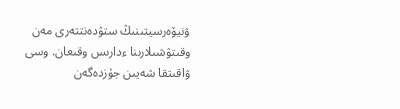ۋنيۆەرسيتىنىڭ ستۋدەنتتەرى مەن وقىتۋشىلارىنا ءدارىس وقىعان. وسى ۋاقىتقا شەيىن جۇزدەگەن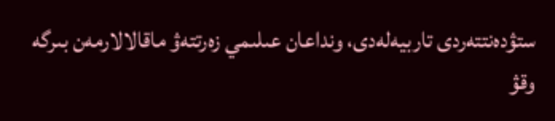ستۋدەنتتەردى تاربيەلەدى، ونداعان عىلىمي زەرتتەۋ ماقالالارمەن بىرگە وقۋ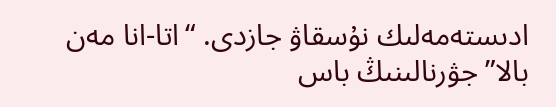ادىستەمەلىك نۇسقاۋ جازدى. “اتا-انا مەن بالا” جۋرنالىنىڭ باس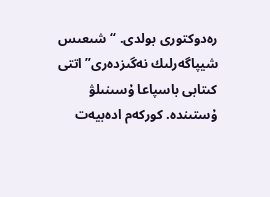رەدوكتورى بولدى. “شىعىس شيپاگەرلىك نەگىزدەرى” اتتى كىتابى باسپاعا ۇسىنىلۋ ۇستىندە. كوركەم ادەبيەت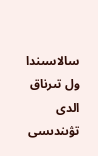سالاسىندا ول تىرناق الدى تۋىندىسى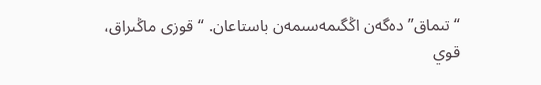“تىماق” دەگەن اڭگىمەسىمەن باستاعان. “قوزى ماڭىراق، قوي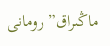ماڭىراق” رومانى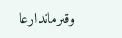وقىرماندارعا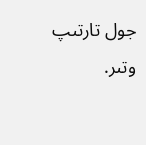جول تارتىپ وتىر.